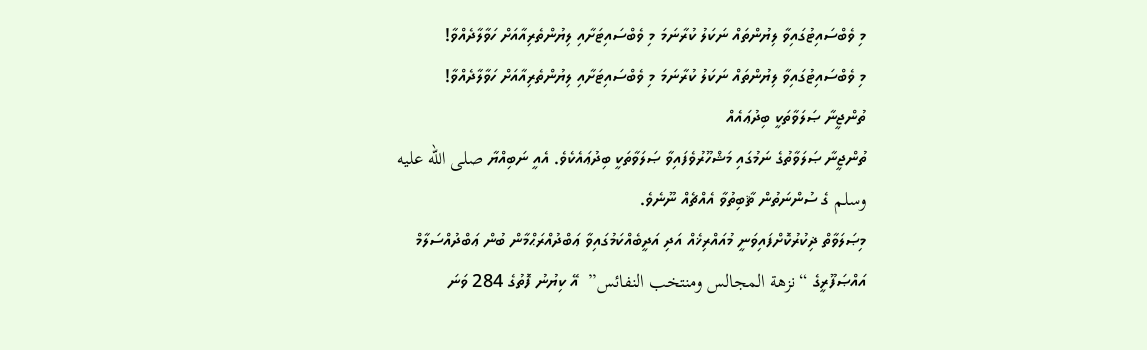މި ވެބްސައިޓުގައިވާ ލިޔުންތައް ނަކަލު ކުރާނަމަ މި ވެބްސައިޓަށާއި ލިޔުންތެރިއާއަށް ހަވާލާދެއްވާ!
މި ވެބްސައިޓުގައިވާ ލިޔުންތައް ނަކަލު ކުރާނަމަ މި ވެބްސައިޓަށާއި ލިޔުންތެރިއާއަށް ހަވާލާދެއްވާ!
ތުންޖީނާ ޞަލަވާތަކީ ބިދުޢައެއް
ތުންޖީނާ ޞަލަވާތުގެ ނަމުގައި މަޝްހޫރުވެފައިވާ ޞަލަވާތަކީ ބިދުޢައެކެވެ. އެއީ ނަބިއްޔާ صلى الله عليه وسلم ގެ ސުންނަތުން ޘާބިތުވާ އެއްޗެއް ނޫނެވެ.
މިޞަލަވާތް ޛިކުރުކޮށްފައިވަނީ މުއައްރިޚެއް އަދި އަދީބެއްކަމުގައިވާ ޢަބްދުއްރަޙްމާން ބުން ޢަބްދުއްސަލާމް އައްޞަފޫރީގެ “نزهة المجالس ومنتخب النفائس”  އޭ ކިޔުނު ފޮތުގެ 284 ވަނަ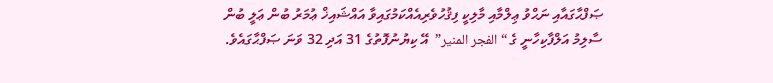ޞަފްޙާގައާއި ނަޙްވު ޢިލްމާއި މާލިކީ ފިޤުހުވެރިއެއްކަމުގައިވާ އައްޝައިޚް ޢުމަރު ބުން ޢަލީ ބުން ސާލިމު އަލްފާކިހާނީ ގެ “الفجر المنير”  އޭ ކިޔުނުފޮތުގެ 31 އަދި 32 ވަނަ ޞަފްޙާގައެވެ.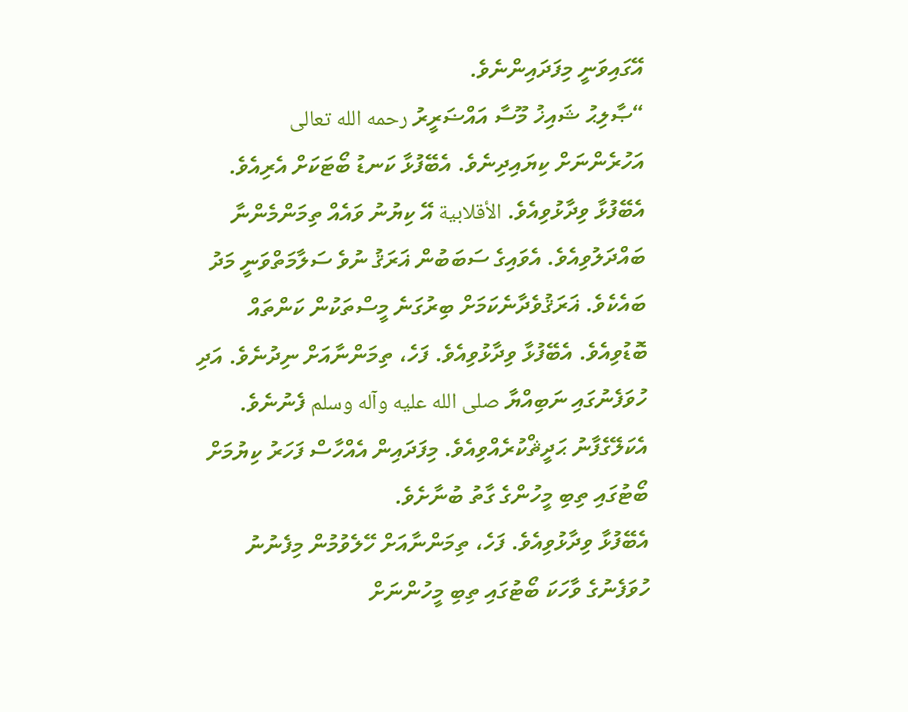އޭގައިވަނީ މިފަދައިންނެވެ.
“ޞާލިޙު ޝައިޚު މޫސާ އައްޟަރީރު رحمه الله تعالى އަހުރެންނަށް ކިޔައިދިނެވެ. އެބޭފުޅާ ކަނޑު ބޯޓަކަށް އެރިއެވެ. އެބޭފުޅާ ވިދާޅުވިއެވެ. الأقلابية އޭ ކިޔުނު ވައެއް ތިމަންމެންނާ ބައްދަލުވިއެވެ. އެވައިގެ ސަބަބުން ޣަރަޤު ނުވެ ސަލާމަތްވަނީ މަދު ބައެކެވެ. ޣަރަޤުވެދާނެކަމަށް ބިރުގަނެ މީސްތަކުން ކަންތައް ބޮޑުވިއެވެ. އެބޭފުޅާ ވިދާޅުވިއެވެ. ފަހެ، ތިމަންނާއަށް ނިދުނެވެ. އަދި ހުވަފެނުގައި ނަބިއްޔާ صلى الله عليه وآله وسلم ފެނުނެވެ. އެކަލޭގެފާނު ޙަދީޘްކުރެއްވިއެވެ. މިފަދައިން އެއްހާސް ފަހަރު ކިޔުމަށް ބޯޓުގައި ތިބި މީހުންގެ ގާތު ބުނާށެވެ.
އެބޭފުޅާ ވިދާޅުވިއެވެ. ފަހެ، ތިމަންނާއަށް ހޭލެވުމުން މިފެނުނު ހުވަފެނުގެ ވާހަކަ ބޯޓުގައި ތިބި މީހުންނަށް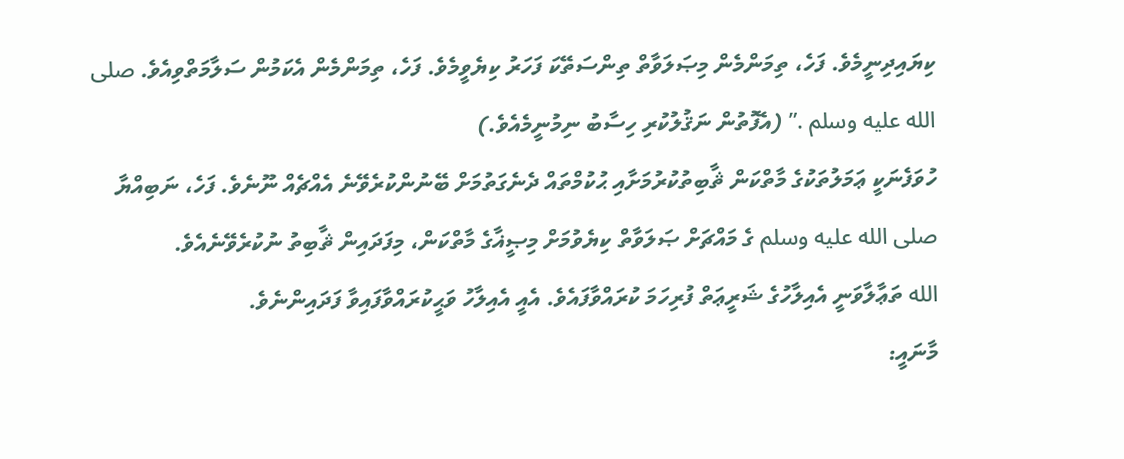ކިޔައިދިނީމެވެ. ފަހެ، ތިމަންމެން މިޞަލަވާތް ތިންސަތޭކަ ފަހަރު ކިޔެވީމެވެ. ފަހެ، ތިމަންމެން އެކަމުން ސަލާމަތްވިއެވެ. صلى الله عليه وسلم .” (އެފޮތުން ނަޤުލުކުރި ހިސާބު ނިމުނީމެއެވެ.)
ހުވަފެނަކީ ޢަމަލުތަކުގެ މާތްކަން ޘާބިތުކުރުމަށާއި ޙުކުމްތައް ދެނެގަތުމަށް ބޭނުންކުރެވޭނެ އެއްޗެއް ނޫނެވެ. ފަހެ، ނަބިއްޔާ صلى الله عليه وسلم ގެ މައްޗަށް ޞަލަވާތް ކިޔެވުމަށް މިޞީޣާގެ މާތްކަން، މިފަދައިން ޘާބިތު ނުކުރެވޭނެއެވެ.
الله ތަޢާލާވަނީ އެއިލާހުގެ ޝަރީޢަތް ފުރިހަމަ ކުރައްވާފައެވެ. އެއީ އެއިލާހު ވަޙީކުރައްވާފައިވާ ފަދައިންނެވެ.
މާނައީ: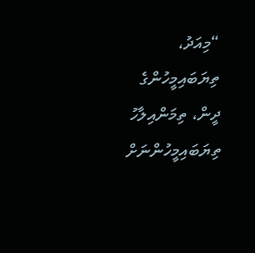“މިއަދު، ތިޔަބައިމީހުންގެ ދީން، ތިމަންއިލާހު ތިޔަބައިމީހުންނަށް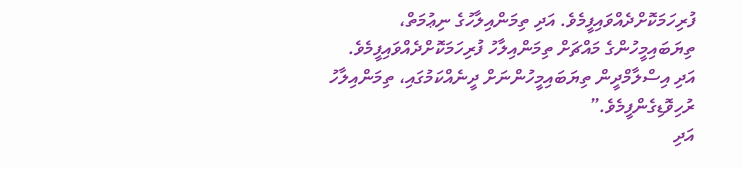ފުރިހަމަކޮށްދެއްވައިފީމެވެ. އަދި ތިމަންއިލާހުގެ ނިޢުމަތް، ތިޔަބައިމީހުންގެ މައްޗަށް ތިމަންއިލާހު ފުރިހަމަކޮށްދެއްވައިފީމެވެ. އަދި އިސްލާމްދީން ތިޔަބައިމީހުންނަށް ދީނެއްކަމުގައި، ތިމަންއިލާހު ރުހިވޮޑިގެންފީމެވެ.”
އަދި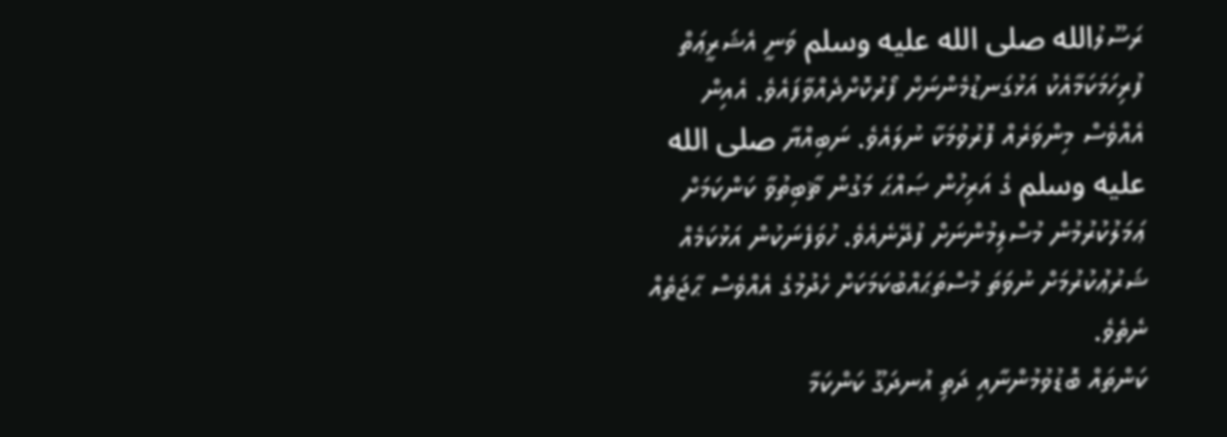ރަސޫލުالله صلى الله عليه وسلم ވަނީ އެޝަރީޢަތް ފުރިހަމަކަމާއެކު އަޅުގަނޑުމެންނަށް ފޯރުކޮށްދެއްވާފައެވެ. އެއިން އެއްވެސް މިންވަރެއް ފޮރުވުމަކާ ނުލައެވެ. ނަބިއްޔާ صلى الله عليه وسلم ގެ އަރިހުން ޞައްޙަ މަގުން ޘާބިތުވާ ކަންކަމަށް ޢަމަލުކުރުމުން މުސްލިމުންނަށް ފުދޭނެއެވެ. ހުވަފެނަކުން އަޅުކަމެއް ޝަރުޢުކުރުމަށް ނުވަތަ މުސްތަޙައްބުކަމަކަށް ހެދުމުގެ އެއްވެސް ޙާޖަތެއް ނެތެވެ.
ކަންތައް ބޮޑުވުމުންނާއި ދަތި އުނދަގޫ ކަންކަމާ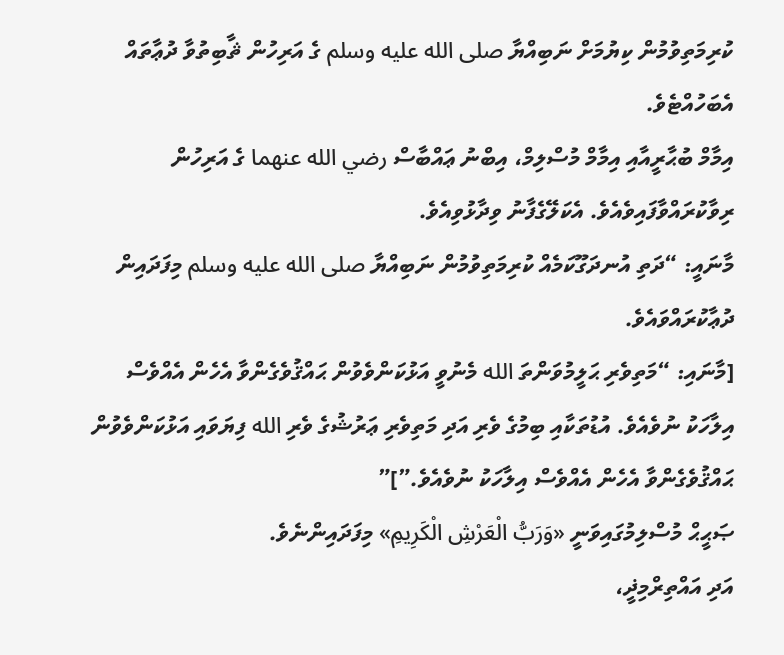ކުރިމަތިވުމުން ކިޔުމަށް ނަބިއްޔާ صلى الله عليه وسلم ގެ އަރިހުން ޘާބިތުވާ ދުޢާތައް އެބަހުއްޓެވެ.
އިމާމް ބުޙާރީއާއި އިމާމް މުސްލިމް، އިބްނު ޢައްބާސް رضي الله عنهما ގެ އަރިހުން ރިވާކުރައްވާފައިވެއެވެ. އެކަލޭގެފާނު ވިދާޅުވިއެވެ.
މާނައީ: “ދަތި އުނދަގޫކަމެއް ކުރިމަތިވުމުން ނަބިއްޔާ صلى الله عليه وسلم މިފަދައިން ދުޢާކުރައްވައެވެ.
[މާނައި: “މަތިވެރި ޙަލީމުވަންތަ الله މެނުވީ އަޅުކަންވެވުން ޙައްޤުވެގެންވާ އެހެން އެއްވެސް އިލާހަކު ނުވެއެވެ. އުޑުތަކާއި ބިމުގެ ވެރި އަދި މަތިވެރި ޢަރުޝުގެ ވެރި الله ފިޔަވައި އަޅުކަންވެވުން ޙައްޤުވެގެންވާ އެހެން އެއްވެސް އިލާހަކު ނުވެއެވެ.”]”
ޞަޙީޙް މުސްލިމުގައިވަނީ «وَرَبُّ الْعَرْشِ الْكَرِيمِ» މިފަދައިންނެވެ.
އަދި އައްތިރްމިޛީ،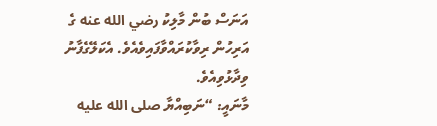އަނަސް ބުން މާލިކު رضي الله عنه ގެ އަރިހުން ރިވާކުރައްވާފައިވެއެވެ. އެކަލޭގެފާނު ވިދާޅުވިއެވެ.
މާނައީ: “ނަބިއްޔާ صلى الله عليه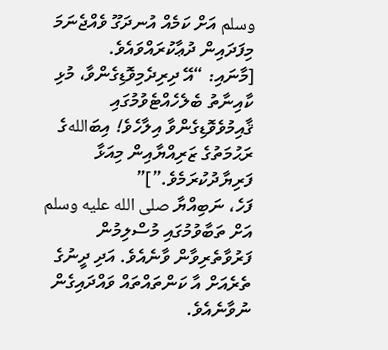وسلم އަށް ކަމެއް އުނދަގޫ ވެއްޖެނަމަ މިފަދައިން ދުޢާކުރައްވައެވެ.
[މާނައި: “އޭ ދިރިދެމިވޮޑިގެންވާ، މުޅި ކާއިނާތު ބެލެހެއްޓެވުމުގައި ޤާއިމުވެވޮޑިގެންވާ އިލާހެވެ! އިބަاللهގެ ރަޙުމަތުގެ ޒަރިއްޔާއިން މިއަޅާ ފަރިޔާދުކުރަމެވެ.”]”
ފަހެ، ނަބިއްޔާ صلى الله عليه وسلم އަށް ތަބާވުމުގައި މުސްލިމުން ފަރުވާތެރިވާން ވާނެއެވެ. އަދި ދީނުގެ ތެރެއަށް އާ ކަންތައްތައް ވައްދައިގެން ނުވާނެއެވެ.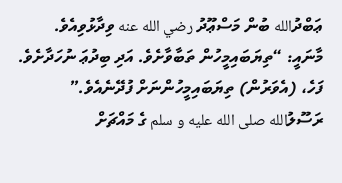ޢަބްދުالله ބުން މަސްޢޫދު رضي الله عنه ވިދާޅުވިއެވެ.
މާނައީ: “ތިޔަބައިމީހުން ތަބާވާށެވެ. އަދި ބިދުޢަ ނުހަދާށެވެ. ފަހެ، (އެވަރުން) ތިޔަބައިމީހުންނަށް ފުދޭނެއެވެ.”
ރަސޫލުالله صلى الله عليه و سلم ގެ މައްޗަށް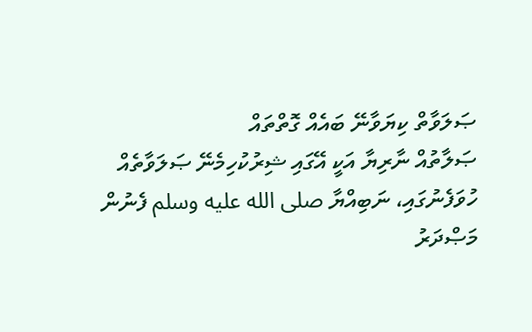ޞަލަވާތް ކިޔަވާނޭ ބައެއް ގޮތްތައް
ޞަލާތުއް ނާރިޔާ އަކީ އޭގައި ޝިރުކުހިމެނޭ ޞަލަވާތެއް
ހުވަފެނުގައި، ނަބިއްޔާ صلى الله عليه وسلم ފެނުން
މަޞްދަރު